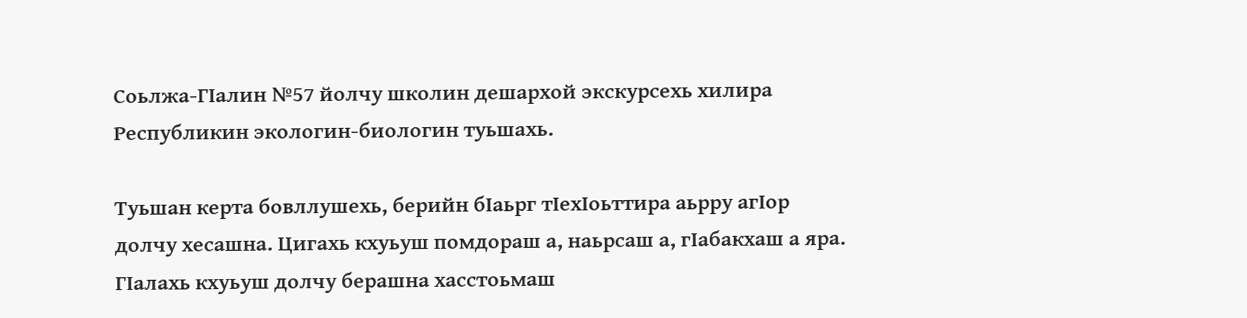Соьлжа-ГIалин №57 йолчу школин дешархой экскурсехь хилира Республикин экологин-биологин туьшахь.

Туьшан керта бовллушехь, берийн бIаьрг тIехIоьттира аьрру агIор долчу хесашна. Цигахь кхуьуш помдораш а, наьрсаш а, гIабакхаш а яра. ГIалахь кхуьуш долчу берашна хасстоьмаш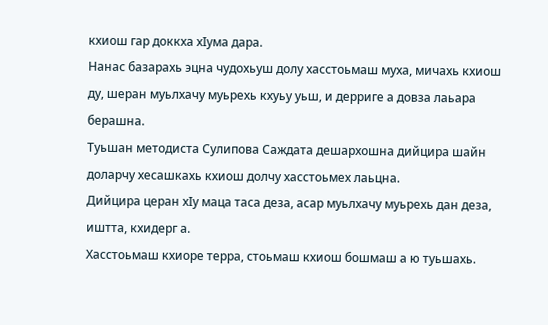кхиош гар доккха хIума дара.
Нанас базарахь эцна чудохьуш долу хасстоьмаш муха, мичахь кхиош ду, шеран муьлхачу муьрехь кхуьу уьш, и дерриге а довза лаьара берашна.
Туьшан методиста Сулипова Саждата дешархошна дийцира шайн доларчу хесашкахь кхиош долчу хасстоьмех лаьцна.
Дийцира церан хIу маца таса деза, асар муьлхачу муьрехь дан деза, иштта, кхидерг а.
Хасстоьмаш кхиоре терра, стоьмаш кхиош бошмаш а ю туьшахь.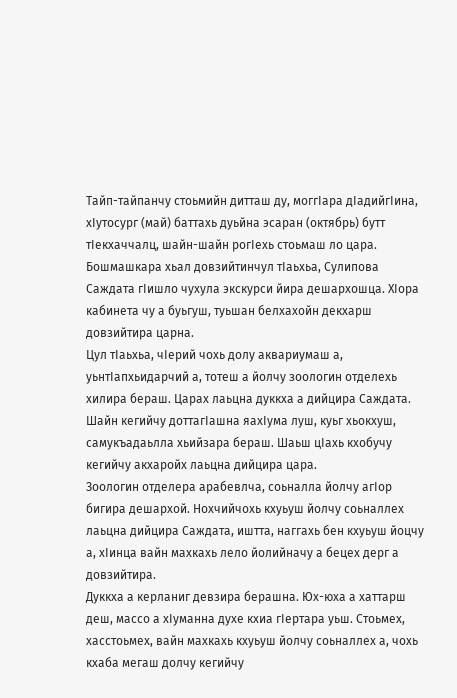Тайп-тайпанчу стоьмийн дитташ ду, моггIара дIадийгIина, хIутосург (май) баттахь дуьйна эсаран (октябрь) бутт тIекхаччалц, шайн-шайн рогIехь стоьмаш ло цара.
Бошмашкара хьал довзийтинчул тIаьхьа, Сулипова Саждата гIишло чухула экскурси йира дешархошца. ХIора кабинета чу а буьгуш, туьшан белхахойн декхарш довзийтира царна.
Цул тIаьхьа, чIерий чохь долу аквариумаш а, уьнтIапхьидарчий а, тотеш а йолчу зоологин отделехь хилира бераш. Царах лаьцна дуккха а дийцира Саждата.
Шайн кегийчу доттагIашна яахIума луш, куьг хьокхуш, самукъадаьлла хьийзара бераш. Шаьш цIахь кхобучу кегийчу акхаройх лаьцна дийцира цара.
Зоологин отделера арабевлча, соьналла йолчу агIор бигира дешархой. Нохчийчохь кхуьуш йолчу соьналлех лаьцна дийцира Саждата, иштта, наггахь бен кхуьуш йоцчу а, хIинца вайн махкахь лело йолийначу а бецех дерг а довзийтира.
Дуккха а керланиг девзира берашна. Юх-юха а хаттарш деш, массо а хIуманна духе кхиа гIертара уьш. Стоьмех, хасстоьмех, вайн махкахь кхуьуш йолчу соьналлех а, чохь кхаба мегаш долчу кегийчу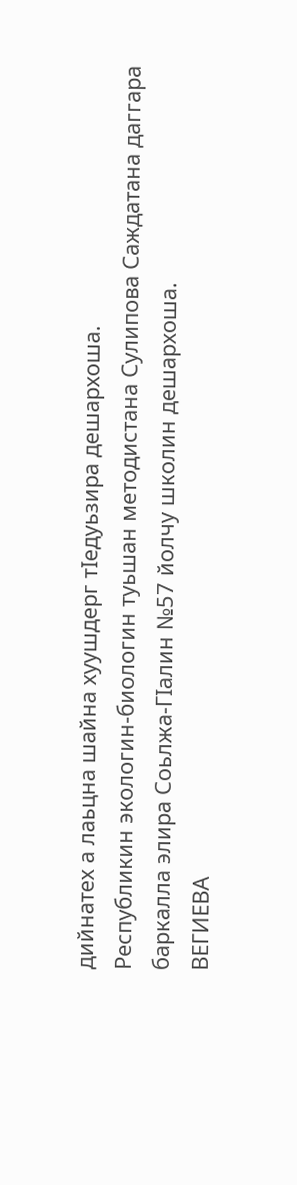дийнатех а лаьцна шайна хуушдерг тIедуьзира дешархоша.
Республикин экологин-биологин туьшан методистана Сулипова Саждатана даггара баркалла элира Соьлжа-ГIалин №57 йолчу школин дешархоша.
ВЕГИЕВА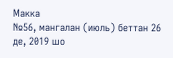Макка
№56, мангалан (июль) беттан 26 де, 2019 шо